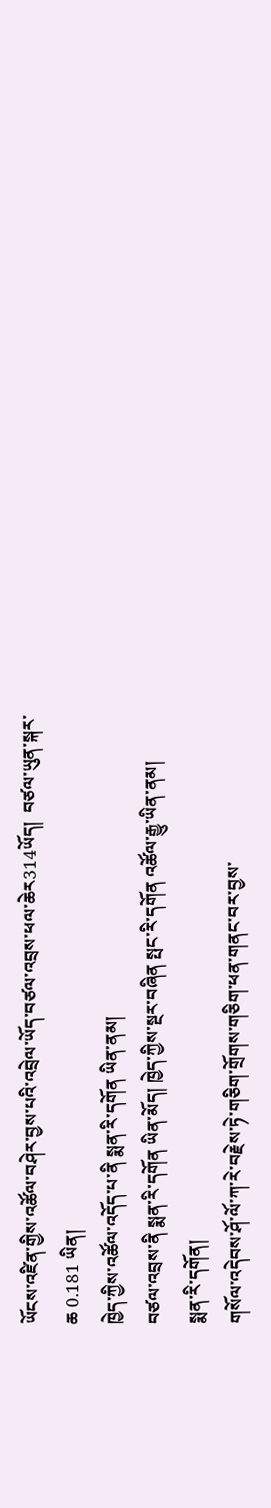ཡོངས་འཛིན་གྱིས་འཚོལ་བཤེར་བྱས་པའི་འབྲེལ་ཡོད་བཙལ་འབྲས་ཕལ་ཆེར314ཡོད།  བཙལ་ཡུན་སྐར་ཆ 0.181 ཡིན།
ཁྱེད་ཀྱིས་འཚོལ་འདོད་པ་ནི སྨན་རི་དགོན ཡིན་ནམ།
བཙལ་འབྲས་ནི སྨན་རི་དགོན ཡིན་མོད། ཁྱེད་ཀྱིས་སྔར་བཞིན སྤང་རི་དགོན འཚོལ་རྒྱུ་ཡིན་ནམ།
སྨན་རི་དགོན།
གསོལ་འདེབས་ཤོ་ལོ་ཀ་རེ་བརྗེས་ཏེ་གཅིག་གྲོགས་གཅིག་ཕན་གནང་བར་བྱས་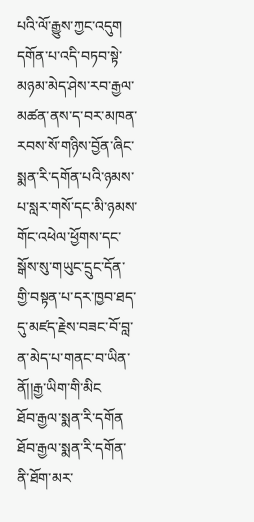པའི་ལོ་རྒྱུས་ཀྱང་འདུག དགོན་པ་འདི་བཏབ་སྟེ་མཉམ་མེད་ཤེས་རབ་རྒྱལ་མཚན་ནས་ད་བར་མཁན་རབས་སོ་གཉིས་བྱོན་ཞིང་སྨན་རི་དགོན་པའི་ཉམས་པ་སླར་གསོ་དང་མི་ཉམས་གོང་འཕེལ་ཕྱོགས་དང་སྒོས་སུ་གཡུང་དྲུང་དོན་གྱི་བསྟན་པ་དར་ཁྱབ་ཐད་དུ་མཛད་རྗེས་བཟང་བོ་བླ་ན་མེད་པ་གནང་བ་ཡིན་ནོ།།རྒྱ་ཡིག་གི་མིང
ཐོབ་རྒྱལ་སྨན་རི་དགོན
ཐོབ་རྒྱལ་སྨན་རི་དགོན་ནི་ཐོག་མར་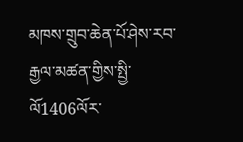མཁས་གྲུབ་ཆེན་པོ་ཤེས་རབ་རྒྱལ་མཚན་གྱིས་སྤྱི་ལོ1406ལོར་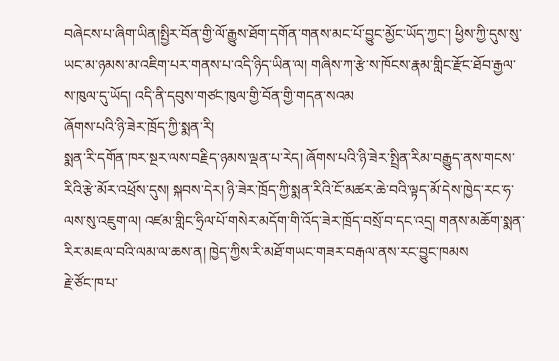བཞེངས་པ་ཞིག་ཡིན།སྤྱིར་བོན་གྱི་ལོ་རྒྱུས་ཐོག་དགོན་གནས་མང་པོ་བྱུང་མྱོང་ཡོད་ཀྱང་། ཕྱིས་ཀྱི་དུས་སུ་ཡང་མ་ཉམས་མ་འཇིག་པར་གནས་པ་འདི་ཉིད་ཡིན་ལ། གཞིས་ཀ་རྩེ་ས་ཁོངས་རྣམ་གླིང་རྫོང་ཐོབ་རྒྱལ་ས་ཁུལ་དུ་ཡོད། འདི་ནི་དབུས་གཙང་ཁུལ་གྱི་བོན་གྱི་གདན་སའམ
ཞོགས་པའི་ཉི་ཟེར་ཁྲོད་ཀྱི་སྨན་རི།
སྨན་རི་དགོན་ཁར་སྔར་ལས་བརྗིད་ཉམས་ལྡན་པ་རེད། ཞོགས་པའི་ཉི་ཟེར་སྤྲིན་རིམ་བརྒྱུད་ནས་གངས་རིའི་རྩེ་མོར་འཕྲོས་དུས། སྐབས་དེར། ཉི་ཟེར་ཁྲོད་ཀྱི་སྨན་རིའི་ངོ་མཚར་ཆེ་བའི་ལྟད་མོ་དེས་ཁྱེད་རང་ཧ་ལས་སུ་འཇུག་ལ། འཛམ་གླིང་ཧྲིལ་པོ་གསེར་མདོག་གི་འོད་ཟེར་ཁྲོད་བསྲོ་བ་དང་འདྲ། གནས་མཆོག་སྨན་རིར་མཇལ་བའི་ལམ་ལ་ཆས་ན། ཁྱེད་ཀྱིས་རི་མཐོ་གཡང་གཟར་བརྒལ་ནས་རང་བྱུང་ཁམས
རྗེ་ཙོང་ཁ་པ་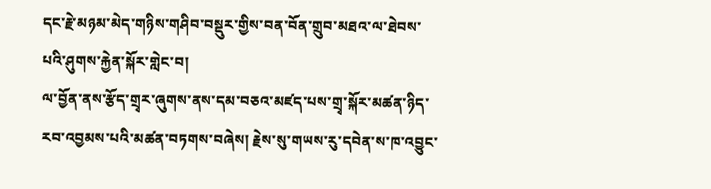དང་རྗེ་མཉམ་མེད་གཉིས་གཤིབ་བསྡུར་གྱིས་བན་བོན་གྲུབ་མཐའ་ལ་ཐེབས་པའི་ཤུགས་རྐྱེན་སྐོར་གླེང་བ།
ལ་བྱོན་ནས་རྩོད་གྲྭར་ཞུགས་ནས་དམ་བཅའ་མཛད་པས་གྲྭ་སྐོར་མཚན་ཉིད་རབ་འབྱམས་པའི་མཚན་བཏགས་བཞེས། རྗེས་སུ་གཡས་རུ་དབེན་ས་ཁ་འབྱུང་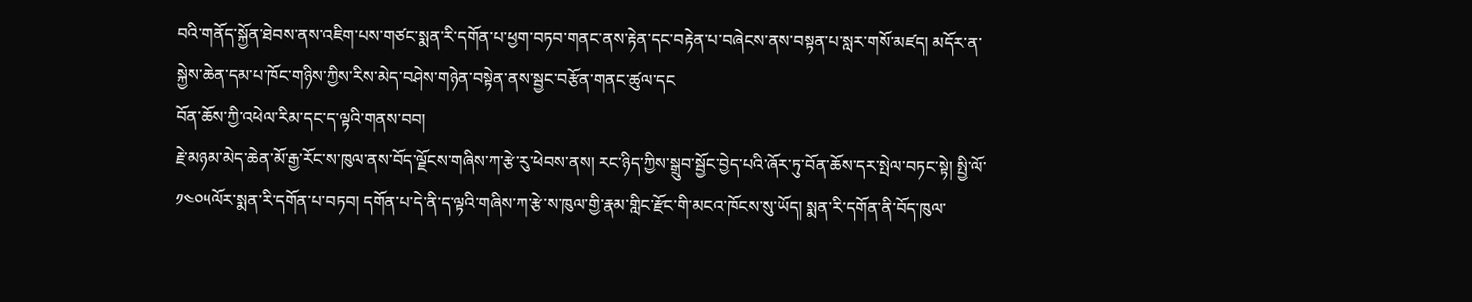བའི་གནོད་སྐྱོན་ཐེབས་ནས་འཇིག་པས་གཙང་སྨན་རི་དགོན་པ་ཕྱག་བཏབ་གནང་ནས་རྟེན་དང་བརྟེན་པ་བཞེངས་ནས་བསྟན་པ་སླར་གསོ་མཛད། མདོར་ན་སྐྱེས་ཆེན་དམ་པ་ཁོང་གཉིས་ཀྱིས་རིས་མེད་བཤེས་གཉེན་བསྟེན་ནས་སྦྱང་བརྩོན་གནང་ཚུལ་དང
བོན་ཆོས་ཀྱི་འཕེལ་རིམ་དང་ད་ལྟའི་གནས་བབ།
རྗེ་མཉམ་མེད་ཆེན་མོ་རྒྱ་རོང་ས་ཁུལ་ནས་བོད་ལྗོངས་གཞིས་ཀ་རྩེ་རུ་ཕེབས་ནས། རང་ཉིད་ཀྱིས་སྒྲུབ་སྦྱོང་བྱེད་པའི་ཞོར་ཏུ་བོན་ཆོས་དར་སྤེལ་བཏང་སྟེ། སྤྱི་ལོ་༡༤༠༥ལོར་སྨན་རི་དགོན་པ་བཏབ། དགོན་པ་དེ་ནི་ད་ལྟའི་གཞིས་ཀ་རྩེ་ས་ཁུལ་གྱི་རྣམ་གླིང་རྫོང་གི་མངའ་ཁོངས་སུ་ཡོད། སྨན་རི་དགོན་ནི་བོད་ཁུལ་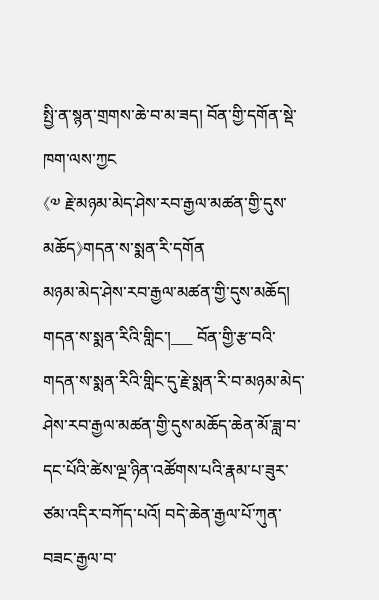སྤྱི་ན་སྙན་གྲགས་ཆེ་བ་མ་ཟད། བོན་གྱི་དགོན་སྡེ་ཁག་ལས་ཀྱང
《༧ རྗེ་མཉམ་མེད་ཤེས་རབ་རྒྱལ་མཚན་གྱི་དུས་མཆོད》གདན་ས་སྨན་རི་དགོན
མཉམ་མེད་ཤེས་རབ་རྒྱལ་མཚན་གྱི་དུས་མཆོད། གདན་ས་སྨན་རིའི་གླིང་།___ བོན་གྱི་རྩ་བའི་གདན་ས་སྨན་རིའི་གླིང་དུ་རྗེ་སྨན་རི་བ་མཉམ་མེད་ཤེས་རབ་རྒྱལ་མཚན་གྱི་དུས་མཆོད་ཆེན་མོ་ཟླ་བ་དང་པོའི་ཚེས་ལྔ་ཉིན་འཚོགས་པའི་རྣམ་པ་ཟུར་ཙམ་འདིར་བཀོད་པའོ། བདེ་ཆེན་རྒྱལ་པོ་ཀུན་བཟང་རྒྱལ་བ་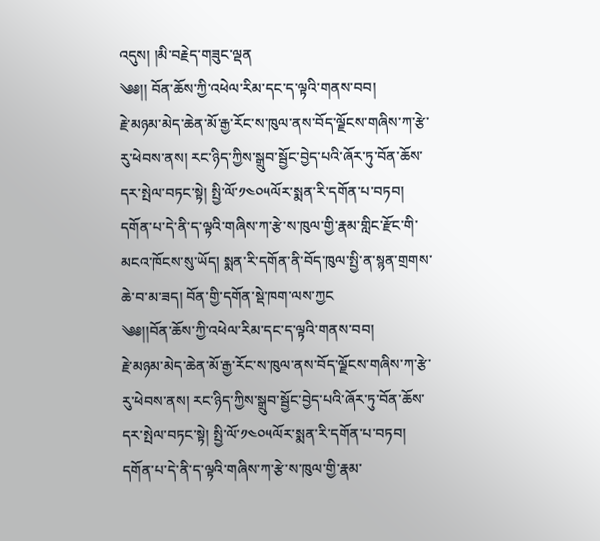འདུས། །མི་བརྗེད་གཟུང་ལྡན
༄༅།། བོན་ཆོས་ཀྱི་འཕེལ་རིམ་དང་ད་ལྟའི་གནས་བབ།
རྗེ་མཉམ་མེད་ཆེན་མོ་རྒྱ་རོང་ས་ཁུལ་ནས་བོད་ལྗོངས་གཞིས་ཀ་རྩེ་རུ་ཕེབས་ནས། རང་ཉིད་ཀྱིས་སྒྲུབ་སྦྱོང་བྱེད་པའི་ཞོར་ཏུ་བོན་ཆོས་དར་སྤེལ་བཏང་སྟེ། སྤྱི་ལོ་༡༤༠༥ལོར་སྨན་རི་དགོན་པ་བཏབ། དགོན་པ་དེ་ནི་ད་ལྟའི་གཞིས་ཀ་རྩེ་ས་ཁུལ་གྱི་རྣམ་གླིང་རྫོང་གི་མངའ་ཁོངས་སུ་ཡོད། སྨན་རི་དགོན་ནི་བོད་ཁུལ་སྤྱི་ན་སྙན་གྲགས་ཆེ་བ་མ་ཟད། བོན་གྱི་དགོན་སྡེ་ཁག་ལས་ཀྱང
༄༅།།བོན་ཆོས་ཀྱི་འཕེལ་རིམ་དང་ད་ལྟའི་གནས་བབ།
རྗེ་མཉམ་མེད་ཆེན་མོ་རྒྱ་རོང་ས་ཁུལ་ནས་བོད་ལྗོངས་གཞིས་ཀ་རྩེ་རུ་ཕེབས་ནས། རང་ཉིད་ཀྱིས་སྒྲུབ་སྦྱོང་བྱེད་པའི་ཞོར་ཏུ་བོན་ཆོས་དར་སྤེལ་བཏང་སྟེ། སྤྱི་ལོ་༡༤༠༥ལོར་སྨན་རི་དགོན་པ་བཏབ། དགོན་པ་དེ་ནི་ད་ལྟའི་གཞིས་ཀ་རྩེ་ས་ཁུལ་གྱི་རྣམ་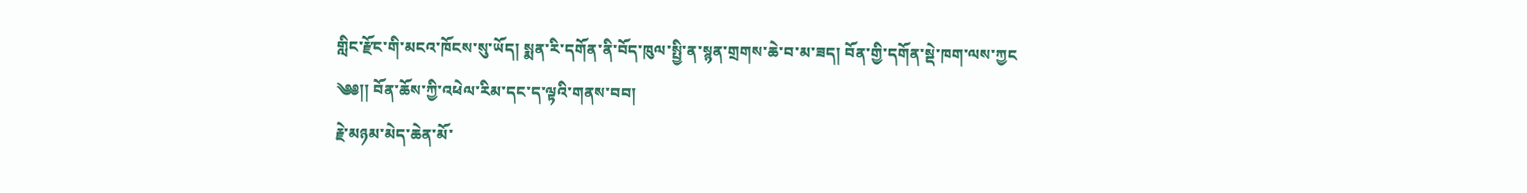གླིང་རྫོང་གི་མངའ་ཁོངས་སུ་ཡོད། སྨན་རི་དགོན་ནི་བོད་ཁུལ་སྤྱི་ན་སྙན་གྲགས་ཆེ་བ་མ་ཟད། བོན་གྱི་དགོན་སྡེ་ཁག་ལས་ཀྱང
༄༅།། བོན་ཆོས་ཀྱི་འཕེལ་རིམ་དང་ད་ལྟའི་གནས་བབ།
རྗེ་མཉམ་མེད་ཆེན་མོ་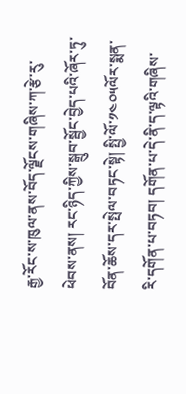རྒྱ་རོང་ས་ཁུལ་ནས་བོད་ལྗོངས་གཞིས་ཀ་རྩེ་རུ་ཕེབས་ནས། རང་ཉིད་ཀྱིས་སྒྲུབ་སྦྱོང་བྱེད་པའི་ཞོར་ཏུ་བོན་ཆོས་དར་སྤེལ་བཏང་སྟེ། སྤྱི་ལོ་༡༤༠༥ལོར་སྨན་རི་དགོན་པ་བཏབ། དགོན་པ་དེ་ནི་ད་ལྟའི་གཞིས་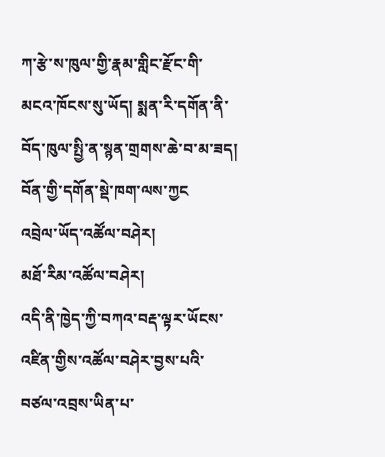ཀ་རྩེ་ས་ཁུལ་གྱི་རྣམ་གླིང་རྫོང་གི་མངའ་ཁོངས་སུ་ཡོད། སྨན་རི་དགོན་ནི་བོད་ཁུལ་སྤྱི་ན་སྙན་གྲགས་ཆེ་བ་མ་ཟད། བོན་གྱི་དགོན་སྡེ་ཁག་ལས་ཀྱང
འབྲེལ་ཡོད་འཚོལ་བཤེར།
མཐོ་རིམ་འཚོལ་བཤེར།
འདི་ནི་ཁྱེད་ཀྱི་བཀའ་བརྡ་ལྟར་ཡོངས་འཛིན་གྱིས་འཚོལ་བཤེར་བྱས་པའི་བཙལ་འབྲས་ཡིན་པ་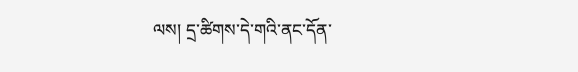ལས། དྲ་ཚིགས་དེ་གའི་ནང་དོན་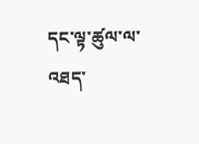དང་ལྟ་ཚུལ་ལ་འཐད་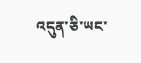འདུན་ཅི་ཡང་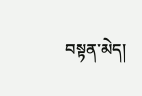བསྟན་མེད།